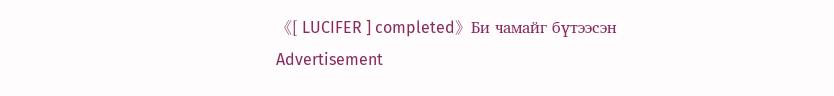《[ LUCIFER ] completed》Би чамайг бүтээсэн
Advertisement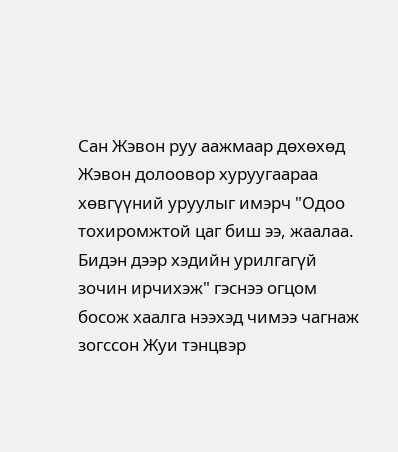Сан Жэвон руу аажмаар дөхөхөд Жэвон долоовор хуруугаараа хөвгүүний уруулыг имэрч "Одоо тохиромжтой цаг биш ээ, жаалаа. Бидэн дээр хэдийн урилгагүй зочин ирчихэж" гэснээ огцом босож хаалга нээхэд чимээ чагнаж зогссон Жуи тэнцвэр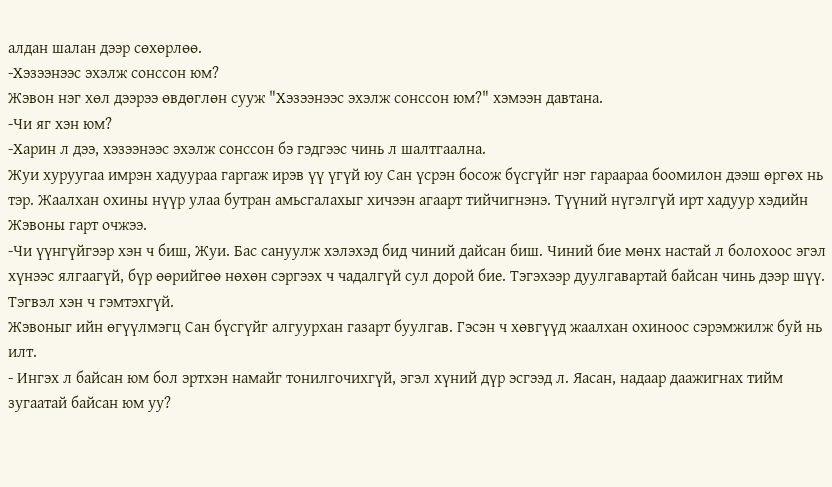алдан шалан дээр сөхөрлөө.
-Хэзээнээс эхэлж сонссон юм?
Жэвон нэг хөл дээрээ өвдөглөн сууж "Хэзээнээс эхэлж сонссон юм?" хэмээн давтана.
-Чи яг хэн юм?
-Харин л дээ, хэзээнээс эхэлж сонссон бэ гэдгээс чинь л шалтгаална.
Жуи хуруугаа имрэн хадуураа гаргаж ирэв үү үгүй юу Сан үсрэн босож бүсгүйг нэг гараараа боомилон дээш өргөх нь тэр. Жаалхан охины нүүр улаа бутран амьсгалахыг хичээн агаарт тийчигнэнэ. Түүний нүгэлгүй ирт хадуур хэдийн Жэвоны гарт очжээ.
-Чи үүнгүйгээр хэн ч биш, Жуи. Бас сануулж хэлэхэд бид чиний дайсан биш. Чиний бие мөнх настай л болохоос эгэл хүнээс ялгаагүй, бүр өөрийгөө нөхөн сэргээх ч чадалгүй сул дорой бие. Тэгэхээр дуулгавартай байсан чинь дээр шүү. Тэгвэл хэн ч гэмтэхгүй.
Жэвоныг ийн өгүүлмэгц Сан бүсгүйг алгуурхан газарт буулгав. Гэсэн ч хөвгүүд жаалхан охиноос сэрэмжилж буй нь илт.
- Ингэх л байсан юм бол эртхэн намайг тонилгочихгүй, эгэл хүний дүр эсгээд л. Яасан, надаар даажигнах тийм зугаатай байсан юм уу?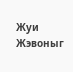Жуи Жэвоныг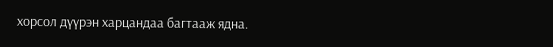хорсол дүүрэн харцандаа багтааж ядна.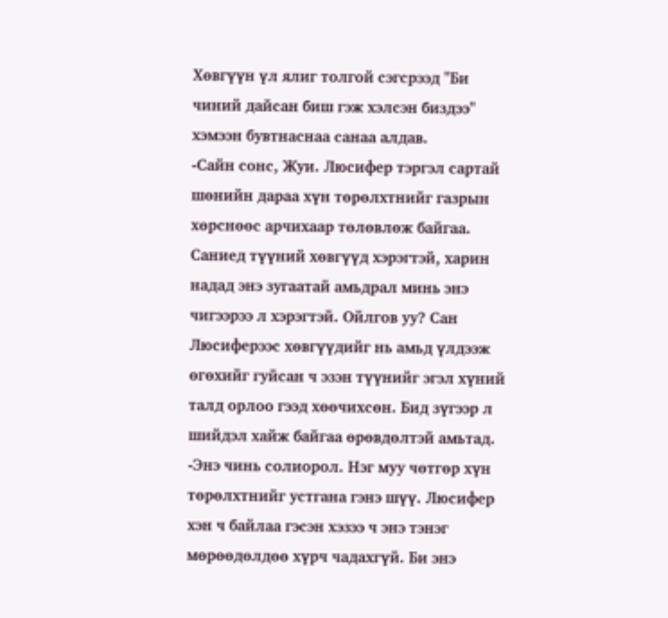Хөвгүүн үл ялиг толгой сэгсрээд "Би чиний дайсан биш гэж хэлсэн биздээ" хэмээн бувтнаснаа санаа алдав.
-Сайн сонс, Жуи. Люсифер тэргэл сартай шөнийн дараа хүн төрөлхтнийг газрын хөрснөөс арчихаар төлөвлөж байгаа. Саниед түүний хөвгүүд хэрэгтэй, харин надад энэ зугаатай амьдрал минь энэ чигээрээ л хэрэгтэй. Ойлгов уу? Сан Люсиферээс хөвгүүдийг нь амьд үлдээж өгөхийг гуйсан ч эзэн түүнийг эгэл хүний талд орлоо гээд хөөчихсөн. Бид зүгээр л шийдэл хайж байгаа өрөвдөлтэй амьтад.
-Энэ чинь солиорол. Нэг муу чөтгөр хүн төрөлхтнийг устгана гэнэ шүү. Люсифер хэн ч байлаа гэсэн хэзээ ч энэ тэнэг мөрөөдөлдөө хүрч чадахгүй. Би энэ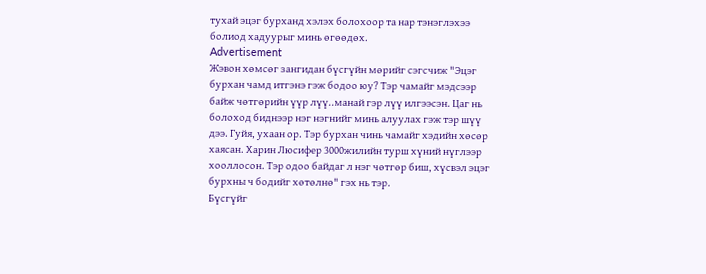тухай эцэг бурханд хэлэх болохоор та нар тэнэглэхээ болиод хадуурыг минь өгөөдөх.
Advertisement
Жэвон хөмсөг зангидан бүсгүйн мөрийг сэгсчиж "Эцэг бурхан чамд итгэнэ гэж бодоо юу? Тэр чамайг мэдсээр байж чөтгөрийн үүр лүү..манай гэр лүү илгээсэн. Цаг нь болоход биднээр нэг нэгнийг минь алуулах гэж тэр шүү дээ. Гуйя, ухаан ор. Тэр бурхан чинь чамайг хэдийн хөсөр хаясан. Харин Люсифер 3000жилийн турш хүний нүглээр хооллосон. Тэр одоо байдаг л нэг чөтгөр биш, хүсвэл эцэг бурхны ч бодийг хөтөлнө" гэх нь тэр.
Бүсгүйг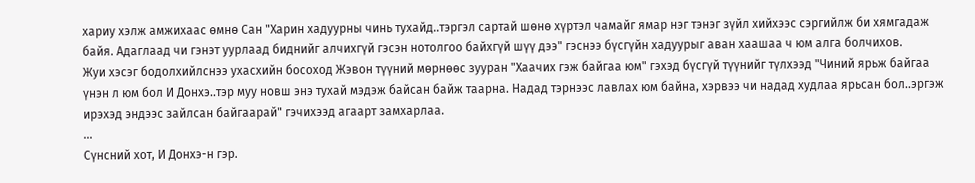хариу хэлж амжихаас өмнө Сан "Харин хадуурны чинь тухайд..тэргэл сартай шөнө хүртэл чамайг ямар нэг тэнэг зүйл хийхээс сэргийлж би хямгадаж байя. Адаглаад чи гэнэт уурлаад биднийг алчихгүй гэсэн нотолгоо байхгүй шүү дээ" гэснээ бүсгүйн хадуурыг аван хаашаа ч юм алга болчихов.
Жуи хэсэг бодолхийлснээ ухасхийн босоход Жэвон түүний мөрнөөс зууран "Хаачих гэж байгаа юм" гэхэд бүсгүй түүнийг түлхээд "Чиний ярьж байгаа үнэн л юм бол И Донхэ..тэр муу новш энэ тухай мэдэж байсан байж таарна. Надад тэрнээс лавлах юм байна, хэрвээ чи надад худлаа ярьсан бол..эргэж ирэхэд эндээс зайлсан байгаарай" гэчихээд агаарт замхарлаа.
...
Сүнсний хот, И Донхэ-н гэр.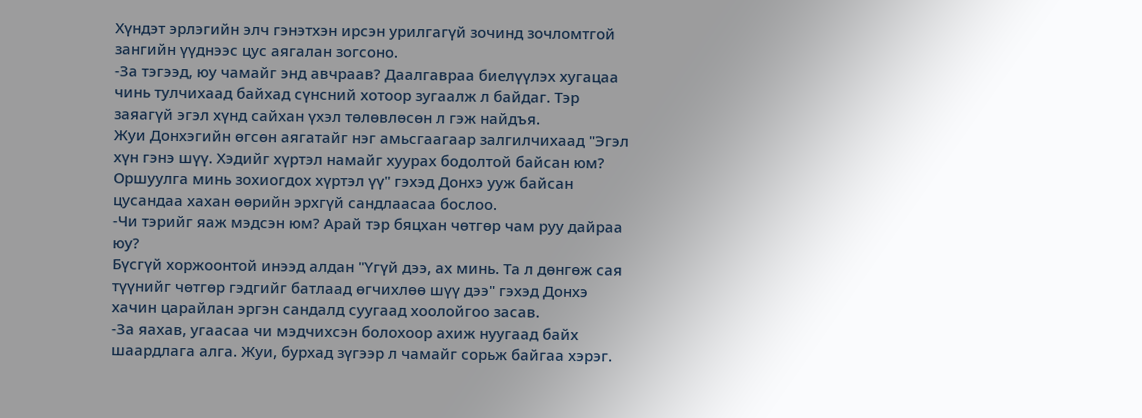Хүндэт эрлэгийн элч гэнэтхэн ирсэн урилгагүй зочинд зочломтгой зангийн үүднээс цус аягалан зогсоно.
-За тэгээд, юу чамайг энд авчраав? Даалгавраа биелүүлэх хугацаа чинь тулчихаад байхад сүнсний хотоор зугаалж л байдаг. Тэр заяагүй эгэл хүнд сайхан үхэл төлөвлөсөн л гэж найдъя.
Жуи Донхэгийн өгсөн аягатайг нэг амьсгаагаар залгилчихаад "Эгэл хүн гэнэ шүү. Хэдийг хүртэл намайг хуурах бодолтой байсан юм? Оршуулга минь зохиогдох хүртэл үү" гэхэд Донхэ ууж байсан цусандаа хахан өөрийн эрхгүй сандлаасаа бослоо.
-Чи тэрийг яаж мэдсэн юм? Арай тэр бяцхан чөтгөр чам руу дайраа юу?
Бүсгүй хоржоонтой инээд алдан "Үгүй дээ, ах минь. Та л дөнгөж сая түүнийг чөтгөр гэдгийг батлаад өгчихлөө шүү дээ" гэхэд Донхэ хачин царайлан эргэн сандалд суугаад хоолойгоо засав.
-За яахав, угаасаа чи мэдчихсэн болохоор ахиж нуугаад байх шаардлага алга. Жуи, бурхад зүгээр л чамайг сорьж байгаа хэрэг.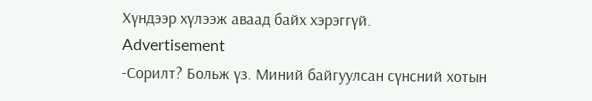Хүндээр хүлээж аваад байх хэрэггүй.
Advertisement
-Сорилт? Больж үз. Миний байгуулсан сүнсний хотын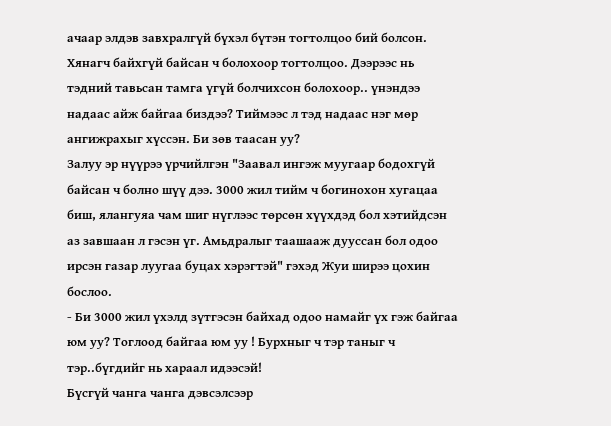ачаар элдэв завхралгүй бүхэл бүтэн тогтолцоо бий болсон. Хянагч байхгүй байсан ч болохоор тогтолцоо. Дээрээс нь тэдний тавьсан тамга үгүй болчихсон болохоор.. үнэндээ надаас айж байгаа биздээ? Тиймээс л тэд надаас нэг мөр ангижрахыг хүссэн. Би зөв таасан уу?
Залуу эр нүүрээ үрчийлгэн "Заавал ингэж муугаар бодохгүй байсан ч болно шүү дээ. 3000 жил тийм ч богинохон хугацаа биш, ялангуяа чам шиг нүглээс төрсөн хүүхдэд бол хэтийдсэн аз завшаан л гэсэн үг. Амьдралыг таашааж дууссан бол одоо ирсэн газар луугаа буцах хэрэгтэй" гэхэд Жуи ширээ цохин бослоо.
- Би 3000 жил үхэлд зүтгэсэн байхад одоо намайг үх гэж байгаа юм уу? Тоглоод байгаа юм уу ! Бурхныг ч тэр таныг ч тэр..бүгдийг нь хараал идээсэй!
Бүсгүй чанга чанга дэвсэлсээр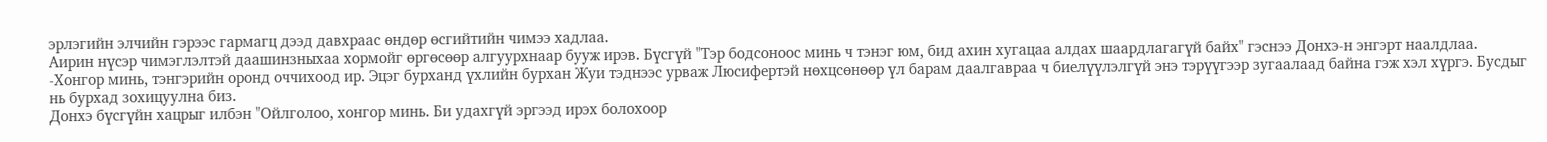эрлэгийн элчийн гэрээс гармагц дээд давхраас өндөр өсгийтийн чимээ хадлаа.
Аирин нүсэр чимэглэлтэй даашинзныхаа хормойг өргөсөөр алгуурхнаар бууж ирэв. Бүсгүй "Тэр бодсоноос минь ч тэнэг юм, бид ахин хугацаа алдах шаардлагагүй байх" гэснээ Донхэ-н энгэрт наалдлаа.
-Хонгор минь, тэнгэрийн оронд оччихоод ир. Эцэг бурханд үхлийн бурхан Жуи тэднээс урваж Люсифертэй нөхцсөнөөр үл барам даалгавраа ч биелүүлэлгүй энэ тэрүүгээр зугаалаад байна гэж хэл хүргэ. Бусдыг нь бурхад зохицуулна биз.
Донхэ бүсгүйн хацрыг илбэн "Ойлголоо, хонгор минь. Би удахгүй эргээд ирэх болохоор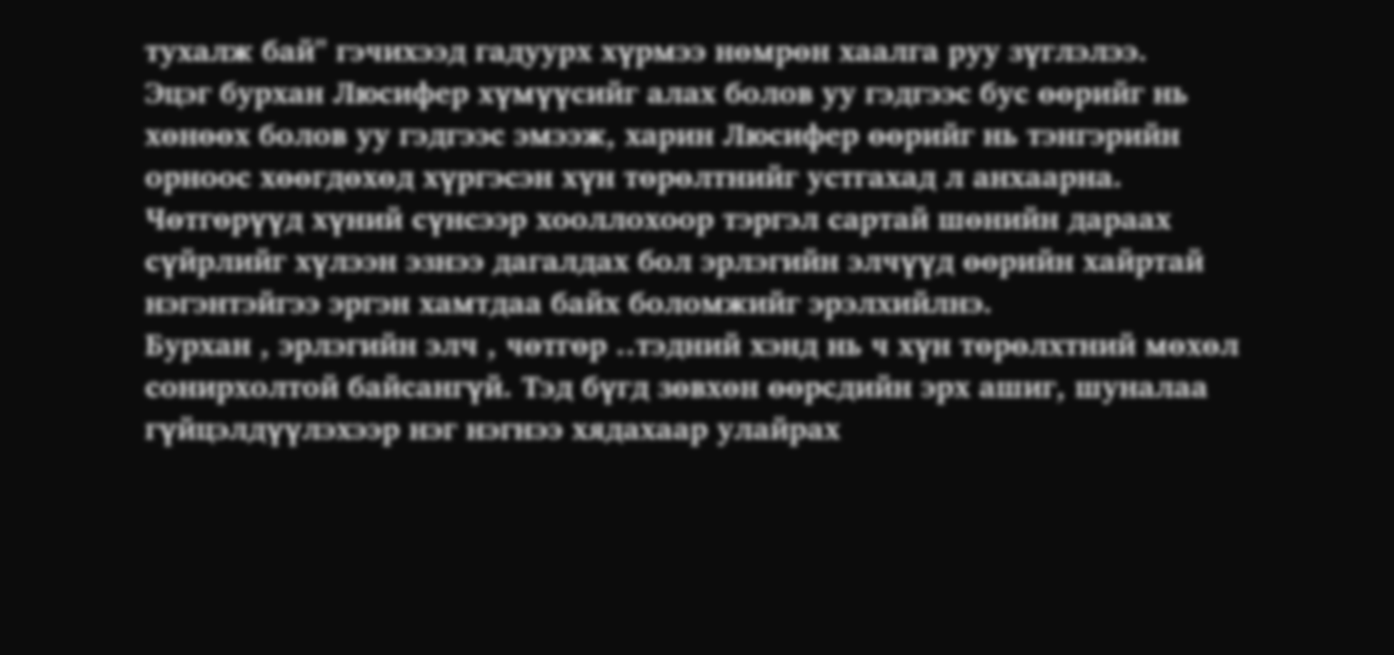тухалж бай" гэчихээд гадуурх хүрмээ нөмрөн хаалга руу зүглэлээ.
Эцэг бурхан Люсифер хүмүүсийг алах болов уу гэдгээс бус өөрийг нь хөнөөх болов уу гэдгээс эмээж, харин Люсифер өөрийг нь тэнгэрийн орноос хөөгдөхөд хүргэсэн хүн төрөлтнийг устгахад л анхаарна. Чөтгөрүүд хүний сүнсээр хооллохоор тэргэл сартай шөнийн дараах сүйрлийг хүлээн эзнээ дагалдах бол эрлэгийн элчүүд өөрийн хайртай нэгэнтэйгээ эргэн хамтдаа байх боломжийг эрэлхийлнэ.
Бурхан , эрлэгийн элч , чөтгөр ..тэдний хэнд нь ч хүн төрөлхтний мөхөл сонирхолтой байсангүй. Тэд бүгд зөвхөн өөрсдийн эрх ашиг, шуналаа гүйцэлдүүлэхээр нэг нэгнээ хядахаар улайрах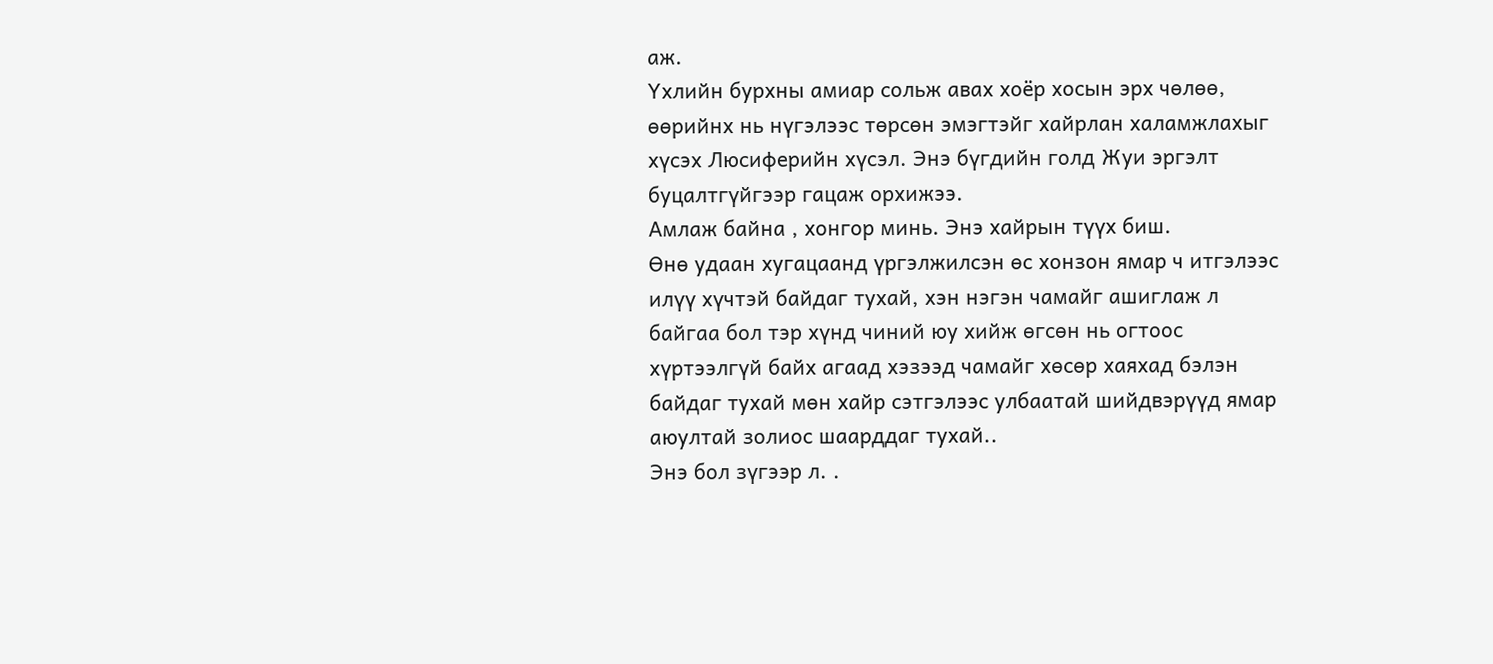аж.
Үхлийн бурхны амиар сольж авах хоёр хосын эрх чөлөө, өөрийнх нь нүгэлээс төрсөн эмэгтэйг хайрлан халамжлахыг хүсэх Люсиферийн хүсэл. Энэ бүгдийн голд Жуи эргэлт буцалтгүйгээр гацаж орхижээ.
Амлаж байна , хонгор минь. Энэ хайрын түүх биш.
Өнө удаан хугацаанд үргэлжилсэн өс хонзон ямар ч итгэлээс илүү хүчтэй байдаг тухай, хэн нэгэн чамайг ашиглаж л байгаа бол тэр хүнд чиний юу хийж өгсөн нь огтоос хүртээлгүй байх агаад хэзээд чамайг хөсөр хаяхад бэлэн байдаг тухай мөн хайр сэтгэлээс улбаатай шийдвэрүүд ямар аюултай золиос шаарддаг тухай..
Энэ бол зүгээр л. .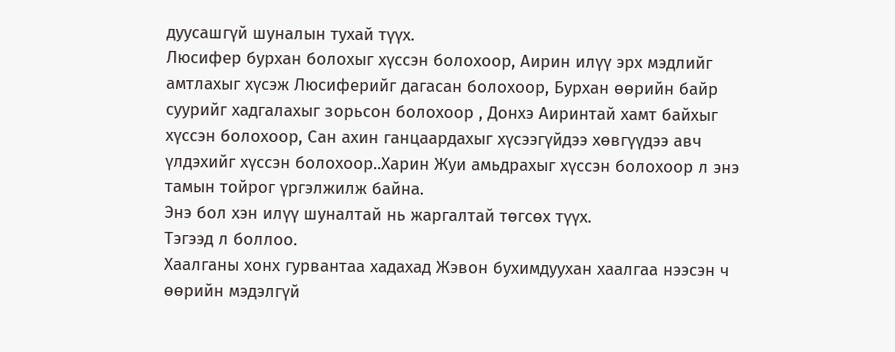дуусашгүй шуналын тухай түүх.
Люсифер бурхан болохыг хүссэн болохоор, Аирин илүү эрх мэдлийг амтлахыг хүсэж Люсиферийг дагасан болохоор, Бурхан өөрийн байр суурийг хадгалахыг зорьсон болохоор , Донхэ Аиринтай хамт байхыг хүссэн болохоор, Сан ахин ганцаардахыг хүсээгүйдээ хөвгүүдээ авч үлдэхийг хүссэн болохоор..Харин Жуи амьдрахыг хүссэн болохоор л энэ тамын тойрог үргэлжилж байна.
Энэ бол хэн илүү шуналтай нь жаргалтай төгсөх түүх.
Тэгээд л боллоо.
Хаалганы хонх гурвантаа хадахад Жэвон бухимдуухан хаалгаа нээсэн ч өөрийн мэдэлгүй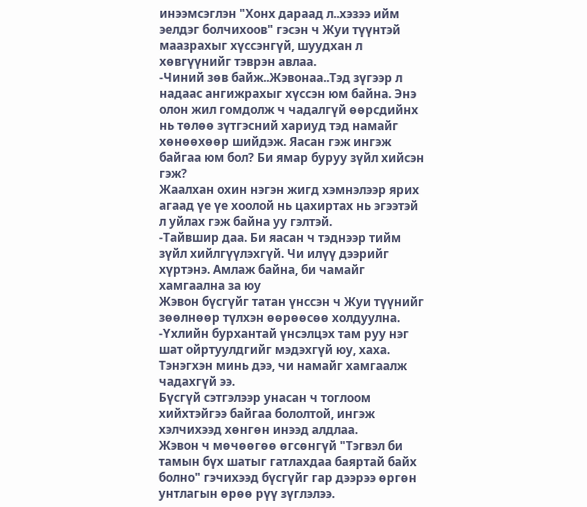инээмсэглэн "Хонх дараад л..хэзээ ийм эелдэг болчихоов" гэсэн ч Жуи түүнтэй маазрахыг хүссэнгүй, шуудхан л хөвгүүнийг тэврэн авлаа.
-Чиний зөв байж..Жэвонаа..Тэд зүгээр л надаас ангижрахыг хүссэн юм байна. Энэ олон жил гомдолж ч чадалгүй өөрсдийнх нь төлөө зүтгэсний хариуд тэд намайг хөнөөхөөр шийдэж. Яасан гэж ингэж байгаа юм бол? Би ямар буруу зүйл хийсэн гэж?
Жаалхан охин нэгэн жигд хэмнэлээр ярих агаад үе үе хоолой нь цахиртах нь эгээтэй л уйлах гэж байна уу гэлтэй.
-Тайвшир даа. Би яасан ч тэднээр тийм зүйл хийлгүүлэхгүй. Чи илүү дээрийг хүртэнэ. Амлаж байна, би чамайг хамгаална за юу
Жэвон бүсгүйг татан үнссэн ч Жуи түүнийг зөөлнөөр түлхэн өөрөөсөө холдуулна.
-Үхлийн бурхантай үнсэлцэх там руу нэг шат ойртуулдгийг мэдэхгүй юу, хаха. Тэнэгхэн минь дээ, чи намайг хамгаалж чадахгүй ээ.
Бүсгүй сэтгэлээр унасан ч тоглоом хийхтэйгээ байгаа бололтой, ингэж хэлчихээд хөнгөн инээд алдлаа.
Жэвон ч мөчөөгөө өгсөнгүй "Тэгвэл би тамын бүх шатыг гатлахдаа баяртай байх болно" гэчихээд бүсгүйг гар дээрээ өргөн унтлагын өрөө рүү зүглэлээ.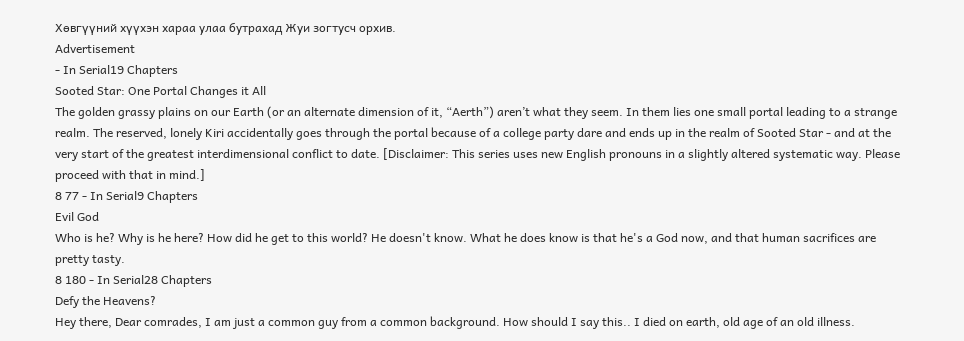Хөвгүүний хүүхэн хараа улаа бутрахад Жуи зогтусч орхив.
Advertisement
- In Serial19 Chapters
Sooted Star: One Portal Changes it All
The golden grassy plains on our Earth (or an alternate dimension of it, “Aerth”) aren’t what they seem. In them lies one small portal leading to a strange realm. The reserved, lonely Kiri accidentally goes through the portal because of a college party dare and ends up in the realm of Sooted Star - and at the very start of the greatest interdimensional conflict to date. [Disclaimer: This series uses new English pronouns in a slightly altered systematic way. Please proceed with that in mind.]
8 77 - In Serial9 Chapters
Evil God
Who is he? Why is he here? How did he get to this world? He doesn't know. What he does know is that he's a God now, and that human sacrifices are pretty tasty.
8 180 - In Serial28 Chapters
Defy the Heavens?
Hey there, Dear comrades, I am just a common guy from a common background. How should I say this.. I died on earth, old age of an old illness.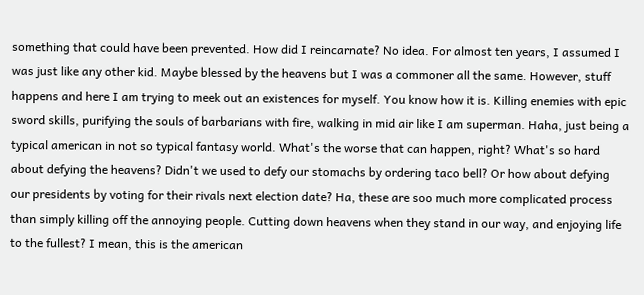something that could have been prevented. How did I reincarnate? No idea. For almost ten years, I assumed I was just like any other kid. Maybe blessed by the heavens but I was a commoner all the same. However, stuff happens and here I am trying to meek out an existences for myself. You know how it is. Killing enemies with epic sword skills, purifying the souls of barbarians with fire, walking in mid air like I am superman. Haha, just being a typical american in not so typical fantasy world. What's the worse that can happen, right? What's so hard about defying the heavens? Didn't we used to defy our stomachs by ordering taco bell? Or how about defying our presidents by voting for their rivals next election date? Ha, these are soo much more complicated process than simply killing off the annoying people. Cutting down heavens when they stand in our way, and enjoying life to the fullest? I mean, this is the american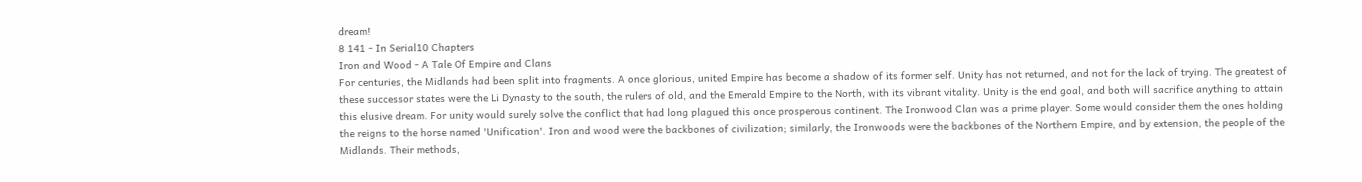dream!
8 141 - In Serial10 Chapters
Iron and Wood - A Tale Of Empire and Clans
For centuries, the Midlands had been split into fragments. A once glorious, united Empire has become a shadow of its former self. Unity has not returned, and not for the lack of trying. The greatest of these successor states were the Li Dynasty to the south, the rulers of old, and the Emerald Empire to the North, with its vibrant vitality. Unity is the end goal, and both will sacrifice anything to attain this elusive dream. For unity would surely solve the conflict that had long plagued this once prosperous continent. The Ironwood Clan was a prime player. Some would consider them the ones holding the reigns to the horse named 'Unification'. Iron and wood were the backbones of civilization; similarly, the Ironwoods were the backbones of the Northern Empire, and by extension, the people of the Midlands. Their methods,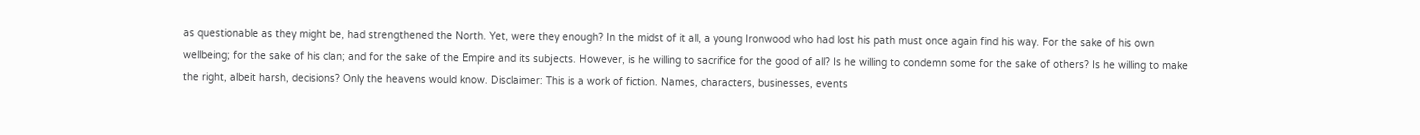as questionable as they might be, had strengthened the North. Yet, were they enough? In the midst of it all, a young Ironwood who had lost his path must once again find his way. For the sake of his own wellbeing; for the sake of his clan; and for the sake of the Empire and its subjects. However, is he willing to sacrifice for the good of all? Is he willing to condemn some for the sake of others? Is he willing to make the right, albeit harsh, decisions? Only the heavens would know. Disclaimer: This is a work of fiction. Names, characters, businesses, events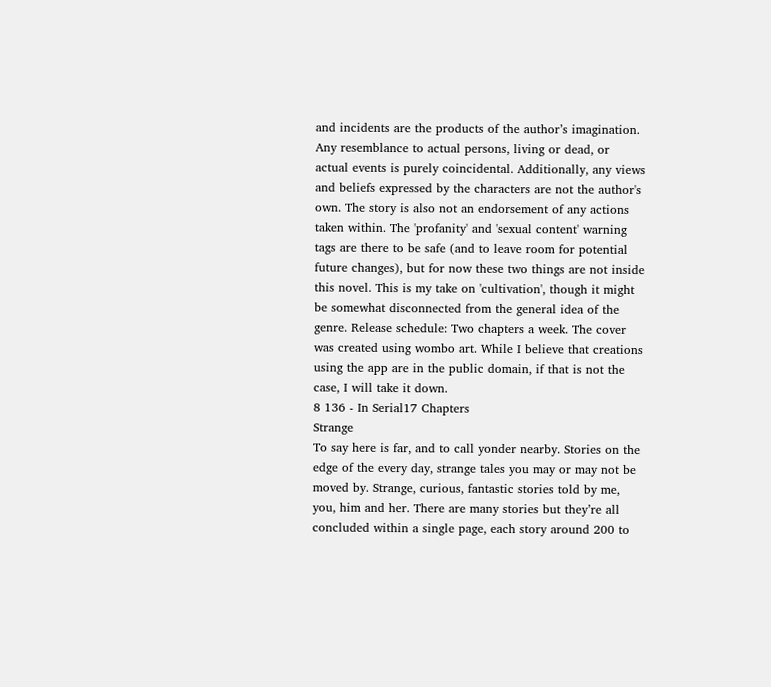and incidents are the products of the author’s imagination. Any resemblance to actual persons, living or dead, or actual events is purely coincidental. Additionally, any views and beliefs expressed by the characters are not the author's own. The story is also not an endorsement of any actions taken within. The 'profanity' and 'sexual content' warning tags are there to be safe (and to leave room for potential future changes), but for now these two things are not inside this novel. This is my take on 'cultivation', though it might be somewhat disconnected from the general idea of the genre. Release schedule: Two chapters a week. The cover was created using wombo art. While I believe that creations using the app are in the public domain, if that is not the case, I will take it down.
8 136 - In Serial17 Chapters
Strange
To say here is far, and to call yonder nearby. Stories on the edge of the every day, strange tales you may or may not be moved by. Strange, curious, fantastic stories told by me, you, him and her. There are many stories but they’re all concluded within a single page, each story around 200 to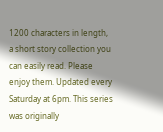1200 characters in length, a short story collection you can easily read. Please enjoy them. Updated every Saturday at 6pm. This series was originally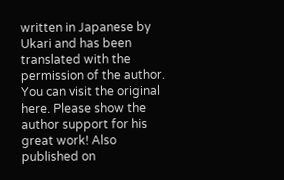written in Japanese by Ukari and has been translated with the permission of the author. You can visit the original here. Please show the author support for his great work! Also published on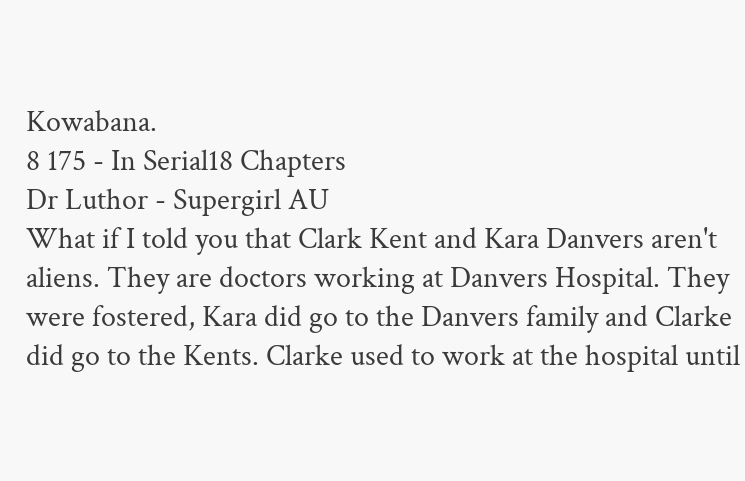Kowabana.
8 175 - In Serial18 Chapters
Dr Luthor - Supergirl AU
What if I told you that Clark Kent and Kara Danvers aren't aliens. They are doctors working at Danvers Hospital. They were fostered, Kara did go to the Danvers family and Clarke did go to the Kents. Clarke used to work at the hospital until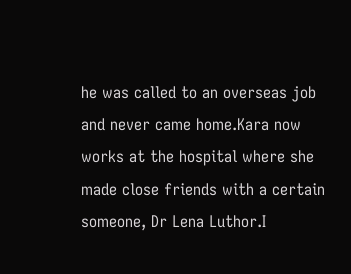he was called to an overseas job and never came home.Kara now works at the hospital where she made close friends with a certain someone, Dr Lena Luthor.I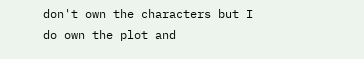don't own the characters but I do own the plot and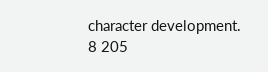character development.
8 205